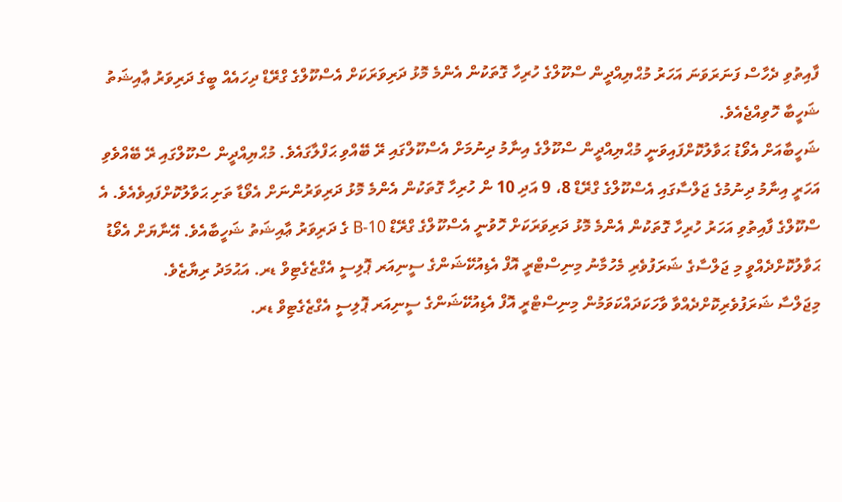ފާއިތުވި ދެހާސް ފަނަރަވަނަ އަހަރު މުޙްޔިއްދީން ސްކޫލްގެ ހުރިހާ ގޮތަކުން އެންމެ މޮޅު ދަރިވަރަކަށް އެސްކޫލްގެ ގްރޭޑް ދިހައެއް ބީގެ ދަރިވަރު ޢާއިޝަތު ޝަހީބާ ހޮވިއްޖެއެވެ.
ޝަހީބާއަށް އެވޯޑު ޙަވާލުކޮށްފައިވަނީ މުޙްޔިއްދީން ސްކޫލްގެ އިނާމު ދިނުމަށް އެސްކޫލްގައި ރޭ ބޭއްވި ޙަފްލާގައެވެ. މުޙްޔިއްދީން ސްކޫލްގައި ރޭ ބޭއްވެވި އަހަރީ އިނާމު ދިނުމުގެ ޖަލްސާގައި އެސްކޫލްގެ ގްރޭޑް 8، 9 އަދި 10 ން ހުރިހާ ގޮތަކުން އެންމެ މޮޅު ދަރިވަރުންނަށް އެވޯޑާ ތަށި ޙަވާލުކޮށްފައިވެއެވެ. އެ ސްކޫލްގެ ފާއިތުވި އަހަރު ހުރިހާ ގޮތަކުން އެންމެ މޮޅު ދަރިވަރަކަށް ހޮވުނީ އެސްކޫލްގެ ގްރޭޑް 10-B ގެ ދަރިވަރު ޢާއިޝަތު ޝަހީބާއެވެ. އޭނާޔަށް އެވޯޑު ޙަވާލުކޮށްދެއްވީ މި ޖަލްސާގެ ޝަރަފުވެރި މެހުމާނު މިނިސްޓްރީ އޮފް އެޑިއުކޭޝަންގެ ސީނިއަރ ޕޮލިސީ އެގްޒެގެޓިވް ޑރ. އަޙުމަދު ރިޔާޒެވެ.
މިޖަލްސާ ޝަރަފުވެރިކޮށްދެއްވާ ވާހަކަދައްކަވަމުން މިނިސްޓްރީ އޮފް އެޑިއުކޭޝަންގެ ސީނިއަރ ޕޮލިސީ އެގްޒެގެޓިވް ޑރ.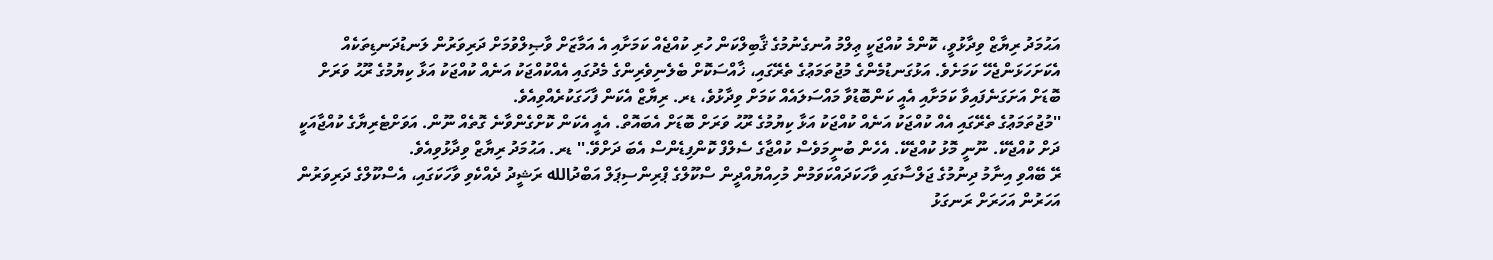އަޙުމަދު ރިޔާޒް ވިދާޅުވީ، ކޮންމެ ކުއްޖަކީ ޢިލްމު އުނގެނުމުގެ ޤާބިލްކަން ހުރި ކުއްޖެއް ކަމަށާއި އެ އަމާޒަށް ވާޞިލްވުމަށް ދަރިވަރުން ލަނޑުދަނޑިތަކެއް އެކަށަހަޅަންޖެހޭ ކަމަށެވެ. އަޅުގަނޑުމެންގެ މުޖުތަމަޢުގެ ތެރޭގައި، ޚާއްސަކޮށް ބެލެނިވެރިންގެ މެދުގައި އެއްކުއްޖަކު އަނެއް ކުއްޖަކު އަޅާ ކިޔުމުގެ ރޫޙު ވަރަށް ބޮޑަށް އަށަގަނެފައިވާ ކަމަށާއި އެއީ ކަންބޮޑުވާ މައްސަލައެއް ކަމަށް ވިދާޅުވެ، ޑރ. ރިޔާޒް އެކަން ފާހަގަކުރެއްވިއެވެ.
''މުޖުތަމަޢުގެ ތެރޭގައި އެއް ކުއްޖަކު އަނެއް ކުއްޖަކު އަޅާ ކިޔުމުގެ ރޫޙު ވަރަށް ބޮޑަށް އެބައޮތް. އެއީ އެކަން ކޮށްގެންވާނެ ގޮތެއް ނޫން. އަވަށްޓެރިޔާގެ ކުއްޖާއަކީ ދަށް ކުއްޖެކޭ. ނޫނީ މޮޅު ކުއްޖެކޭ. އެހެން ބުނީމަވެސް ކުއްޖާގެ ސެލްފް ކޮންފިޑެންސް އެބަ ދަށްވޭ.'' ޑރ. އަޙުމަދު ރިޔާޒް ވިދާޅުވިއެވެ.
ރޭ ބޭއްވި އިނާމު ދިނުމުގެ ޖަލްސާގައި ވާހަކަދައްކަވަމުން މުހިއްޔުއްދީން ސްކޫލްގެ ޕްރިންސިޕަލް އަބްދުالله ރަޝީދު ދެއްކެވި ވާހަކަގައި، އެސްކޫލްގެ ދަރިވަރުން އަހަރުން އަހަރަށް ރަނގަޅު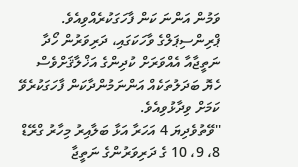ވަމުން އަންނަ ކަން ފާހަގަކުރެއްވިއެވެ. ޕްރިންސިޕަލްގެ ވާހަކަގައި، ދަރިވަރުން ހޯދާ ނަތީޖާއާ އެއްވަރަށް ކުދިންގެ އަޚްލާޤަށްވެސް ހެޔޮ ބަދަލުތަކެއް އަންނަމުންދާކަން ފާހަގަކުރެވޭ ކަމަށް ވިދާޅުވިއެވެ.
''ވޭތުވެދިޔަ 4 އަހަރާ އަޅާ ބަލާއިރު މިހާރު ގްރޭޑް 8، 9، 10 ގެ ދަރިވަރުންގެ ނަތީޖާ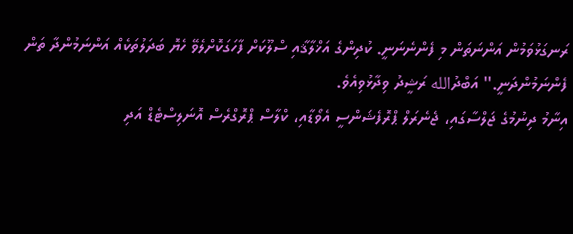ރަނގަޅުވަމުން އަންނަތަން މި ފެންނެނަނީ. ކުދިންގެ އަޚްލާޤާއި ސްލޫކަށް ފާހަގަކޮށްލެވޭ ހެޔޮ ބަދަލުތަކެއް އަންނަމުންދާ ތަން ފެންނަމުންދަނީ.'' އަބްދުالله ރަޝީދު ވިދާޅުވިއެވެ.
އިނާމު ދިނުމުގެ ޖަލްސާގައި، ޖެނެރަލް ޕްރޮފެޝަންސީ އެވޯޑާއި، ކްލާސް ޕްރޮގްރެސް އޮނަލިސްޓެޑް އަދި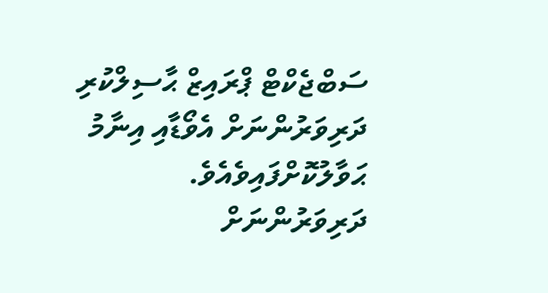ސަބްޖެކްޓް ޕްރައިޒް ޙާސިލްކުރި ދަރިވަރުންނަށް އެވޯޑާއި އިނާމު ޙަވާލުކޮށްފައިވެއެވެ. ދަރިވަރުންނަށް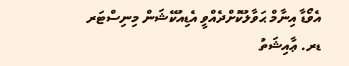އެވޯޑާ އިނާމް ޙަވާލުކޮށްދެއްވީ އެޑިއުކޭޝަން މިނިސްޓަރ ޑރ. ޢާއިޝަތު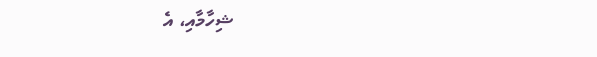ޝިހާމާއި، އެ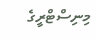މިނިސްޓްރީގެ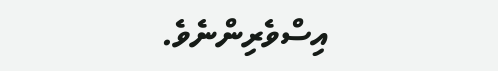އިސްވެރިންނެވެ.